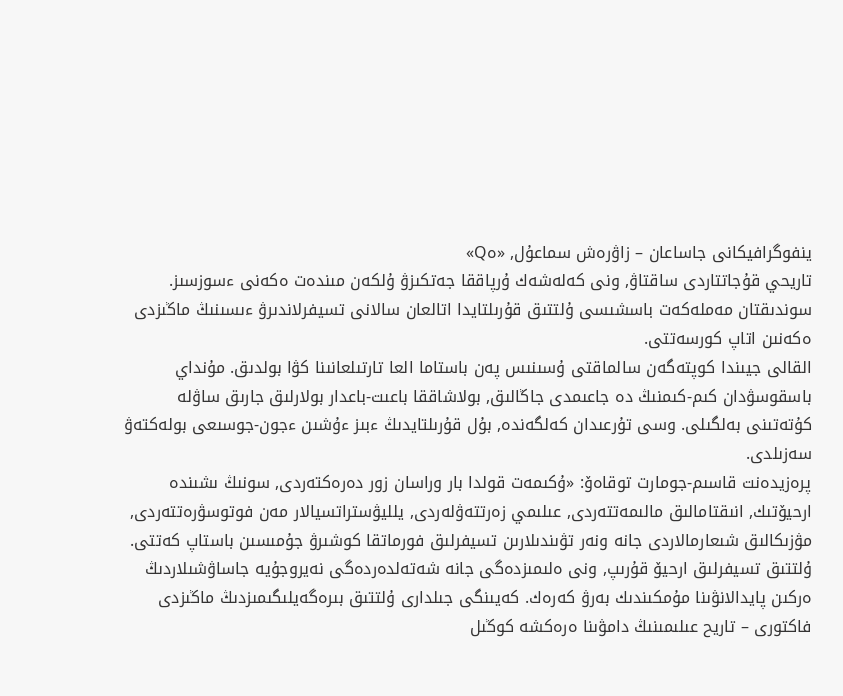ينفوگرافيكانى جاساعان – زاۋرەش سماعۇل, «ەQ»
تاريحي قۇجاتتاردى ساقتاۋ, ونى كەلەشەك ۇرپاققا جەتكىزۋ ۇلكەن مىندەت ەكەنى ءسوزسىز. سوندىقتان مەملەكەت باسشىسى ۇلتتىق قۇرىلتايدا اتالعان سالانى تسيفرلاندىرۋ ءىسىنىڭ ماڭىزدى ەكەنىن اتاپ كورسەتتى.
القالى جيىندا كوپتەگەن سالماقتى ۇسىنىس پەن باستاما العا تارتىلعانىنا كۋا بولدىق. مۇنداي باسقوسۋدان كىم-كىمنىڭ دە جاعىمدى جاڭالىق, بولاشاققا باعىت-باعدار بولارلىق جارىق ساۋلە كۇتەتىنى بەلگىلى. وسى تۇرعىدان كەلگەندە, بۇل قۇرىلتايدىڭ ءبىز ءۇشىن ءجون-جوسىعى بولەكتەۋ سەزىلدى.
پرەزيدەنت قاسىم-جومارت توقاەۆ: «ۇكىمەت قولدا بار وراسان زور دەرەكتەردى, سونىڭ ىشىندە ارحيۆتىك, انىقتامالىق مالىمەتتەردى, عىلىمي زەرتتەۋلەردى, يلليۋستراتسيالار مەن فوتوسۋرەتتەردى, مۋزىكالىق شىعارمالاردى جانە ونەر تۋىندىلارىن تسيفرلىق فورماتقا كوشىرۋ جۇمىسىن باستاپ كەتتى. ۇلتتىق تسيفرلىق ارحيۆ قۇرىپ, ونى ەلىمىزدەگى جانە شەتەلدەردەگى نەيروجۇيە جاساۋشىلاردىڭ ەركىن پايدالانۋىنا مۇمكىندىك بەرۋ كەرەك. كەيىنگى جىلدارى ۇلتتىق بىرەگەيلىگىمىزدىڭ ماڭىزدى فاكتورى – تاريح عىلىمىنىڭ دامۋىنا ەرەكشە كوڭىل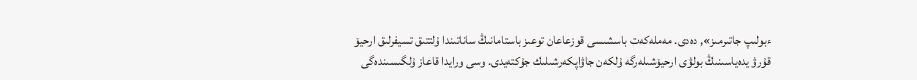ءبولىپ جاتىرمىز», دەدى. مەملەكەت باسشىسى قوزعاعان توعىز باستامانىڭ ساناتىندا ۇلتتىق تسيفرلىق ارحيۆ قۇرۋ يدەياسىنىڭ بولۋى ارحيۆشىلەرگە ۇلكەن جاۋاپكەرشىلىك جۇكتەيدى. وسى ورايدا قاعاز ۇلگىسىندەگى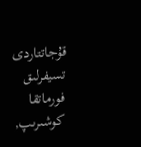قۇجاتتاردى تسيفرلىق فورماتقا كوشىرىپ,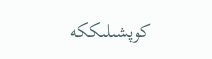كوپشىلىككە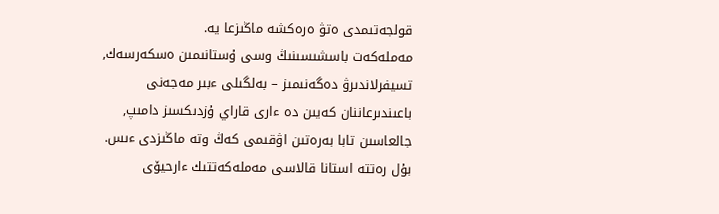قولجەتىمدى ەتۋ ەرەكشە ماڭىزعا يە.
مەملەكەت باسشىسىنىڭ وسى ۇستانىمىن ەسكەرسەك, تسيفرلاندىرۋ دەگەنىمىز – بەلگىلى ءبىر مەجەنى باعىندىرعاننان كەيىن دە ءارى قاراي ۇزدىكسىز دامىپ, جالعاسىن تابا بەرەتىن اۋقىمى كەڭ وتە ماڭىزدى ءىس. بۇل رەتتە استانا قالاسى مەملەكەتتىك ءارحيۆى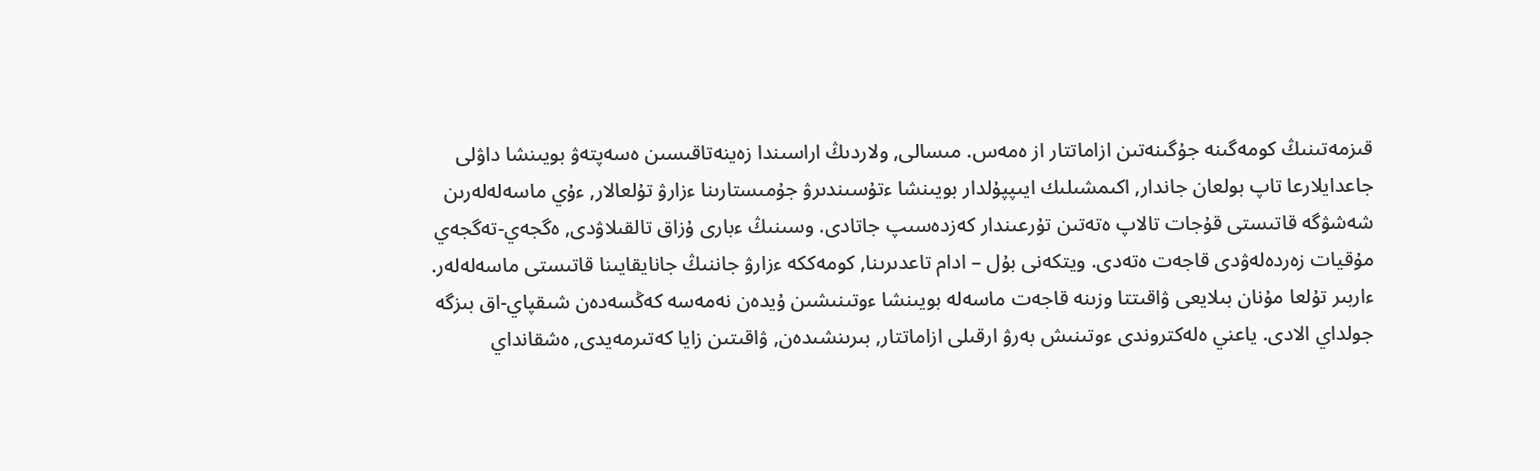قىزمەتىنىڭ كومەگىنە جۇگىنەتىن ازاماتتار از ەمەس. مىسالى, ولاردىڭ اراسىندا زەينەتاقىسىن ەسەپتەۋ بويىنشا داۋلى جاعدايلارعا تاپ بولعان جاندار, اكىمشىلىك ايىپپۇلدار بويىنشا ءتۇسىندىرۋ جۇمىستارىنا ءزارۋ تۇلعالار, ءۇي ماسەلەلەرىن شەشۋگە قاتىستى قۇجات تالاپ ەتەتىن تۇرعىندار كەزدەسىپ جاتادى. وسىنىڭ ءبارى ۇزاق تالقىلاۋدى, ەگجەي-تەگجەي مۇقيات زەردەلەۋدى قاجەت ەتەدى. ويتكەنى بۇل – ادام تاعدىرىنا, كومەككە ءزارۋ جاننىڭ جانايقايىنا قاتىستى ماسەلەلەر.
ءاربىر تۇلعا مۇنان بىلايعى ۋاقىتتا وزىنە قاجەت ماسەلە بويىنشا ءوتىنىشىن ۇيدەن نەمەسە كەڭسەدەن شىقپاي-اق بىزگە جولداي الادى. ياعني ەلەكتروندى ءوتىنىش بەرۋ ارقىلى ازاماتتار, بىرىنشىدەن, ۋاقىتىن زايا كەتىرمەيدى, ەشقانداي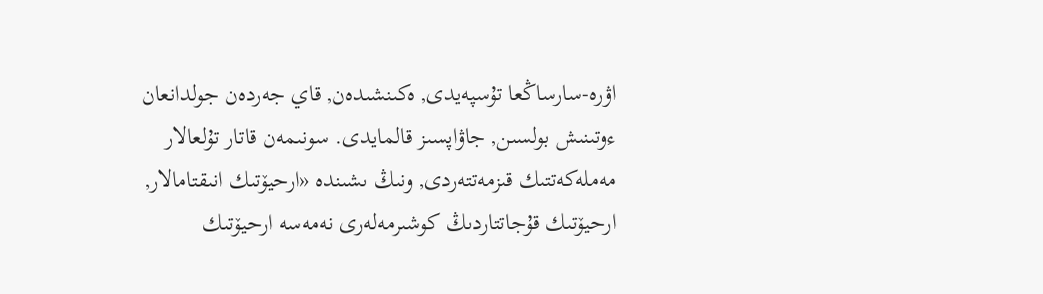اۋرە-سارساڭعا تۇسپەيدى, ەكىنشىدەن, قاي جەردەن جولدانعان ءوتىنىش بولسىن, جاۋاپسىز قالمايدى. سونىمەن قاتار تۇلعالار مەملەكەتتىك قىزمەتتەردى, ونىڭ ىشىندە «ارحيۆتىك انىقتامالار, ارحيۆتىك قۇجاتتاردىڭ كوشىرمەلەرى نەمەسە ارحيۆتىك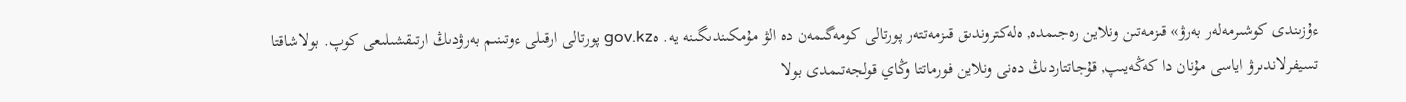ءۇزىندى كوشىرمەلەر بەرۋ» قىزمەتىن ونلاين رەجىمدە, ەلەكتروندىق قىزمەتتەر پورتالى كومەگىمەن دە الۋ مۇمكىندىگىنە يە. ەgov.kz پورتالى ارقىلى ءوتىنىم بەرۋدىڭ ارتىقشىلىعى كوپ. بولاشاقتا تسيفرلاندىرۋ اياسى مۇنان دا كەڭەيىپ, قۇجاتتاردىڭ دەنى ونلاين فورماتتا وڭاي قولجەتىمدى بولا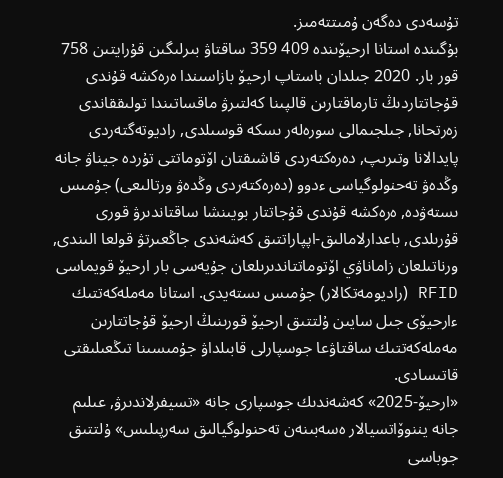تۇسەدى دەگەن ۇمىتتەمىز.
بۇگىندە استانا ارحيۆىندە 409 359 ساقتاۋ بىرلىگىن قۇرايتىن 758 قور بار. 2020 جىلدان باستاپ ارحيۆ بازاسىندا ەرەكشە قۇندى قۇجاتتاردىڭ تارماقتارىن قالپىنا كەلتىرۋ ماقساتىندا تولىققاندى زەرتحانا, جىلجىمالى سورەلەر ىسكە قوسىلدى, راديوتەگتەردى پايدالانا وتىرىپ, دەرەكتەردى قاشىقتان اۆتوماتتى تۇردە جيناۋ جانە وڭدەۋ تەحنولوگياسى ءدوو (دەرەكتەردى وڭدەۋ ورتالىعى) جۇمىس ىستەۋدە, ەرەكشە قۇندى قۇجاتتار بويىنشا ساقتاندىرۋ قورى قۇرىلدى, باعدارلامالىق-اپپاراتتىق كەشەندى جاڭعىرتۋ قولعا الىندى, ورناتىلعان زاماناۋي اۆتوماتتاندىرىلعان جۇيەسى بار ارحيۆ قويماسى RFID (راديومەتكالار) جۇمىس ىستەيدى. استانا مەملەكەتتىك ءارحيۆى جىل سايىن ۇلتتىق ارحيۆ قورىنىڭ ارحيۆ قۇجاتتارىن مەملەكەتتىك ساقتاۋعا جوسپارلى قابىلداۋ جۇمىسىنا تىڭعىلىقتى قاتىسادى.
«ارحيۆ-2025» كەشەندىك جوسپارى جانە «تسيفرلاندىرۋ, عىلىم جانە يننوۆاتسيالار ەسەبىنەن تەحنولوگيالىق سەرپىلىس» ۇلتتىق جوباسى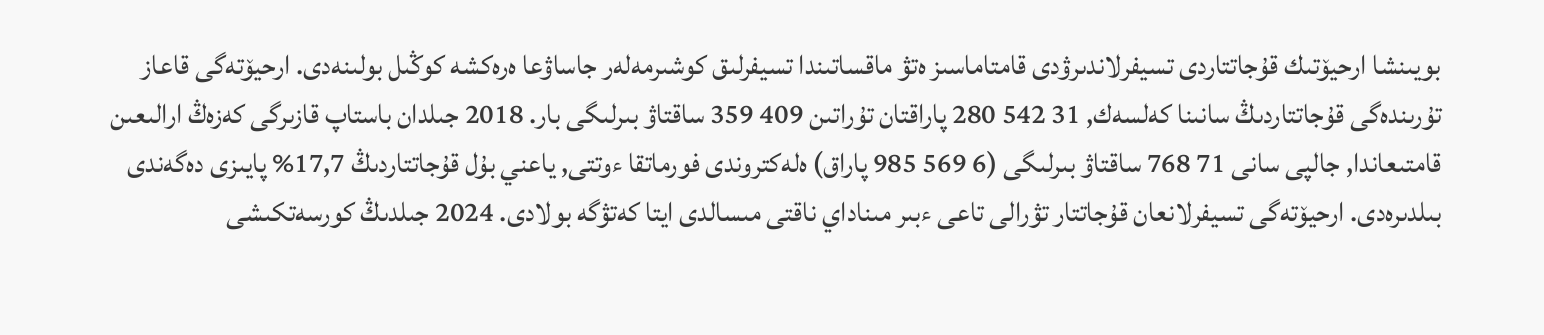بويىنشا ارحيۆتىك قۇجاتتاردى تسيفرلاندىرۋدى قامتاماسىز ەتۋ ماقساتىندا تسيفرلىق كوشىرمەلەر جاساۋعا ەرەكشە كوڭىل بولىنەدى. ارحيۆتەگى قاعاز تۇرىندەگى قۇجاتتاردىڭ سانىنا كەلسەك, 31 542 280 پاراقتان تۇراتىن 409 359 ساقتاۋ بىرلىگى بار. 2018 جىلدان باستاپ قازىرگى كەزەڭ ارالىعىن قامتىعاندا, جالپى سانى 71 768 ساقتاۋ بىرلىگى (6 569 985 پاراق) ەلەكتروندى فورماتقا ءوتتى, ياعني بۇل قۇجاتتاردىڭ 17,7% پايىزى دەگەندى بىلدىرەدى. ارحيۆتەگى تسيفرلانعان قۇجاتتار تۋرالى تاعى ءبىر مىناداي ناقتى مىسالدى ايتا كەتۋگە بولادى. 2024 جىلدىڭ كورسەتكىشى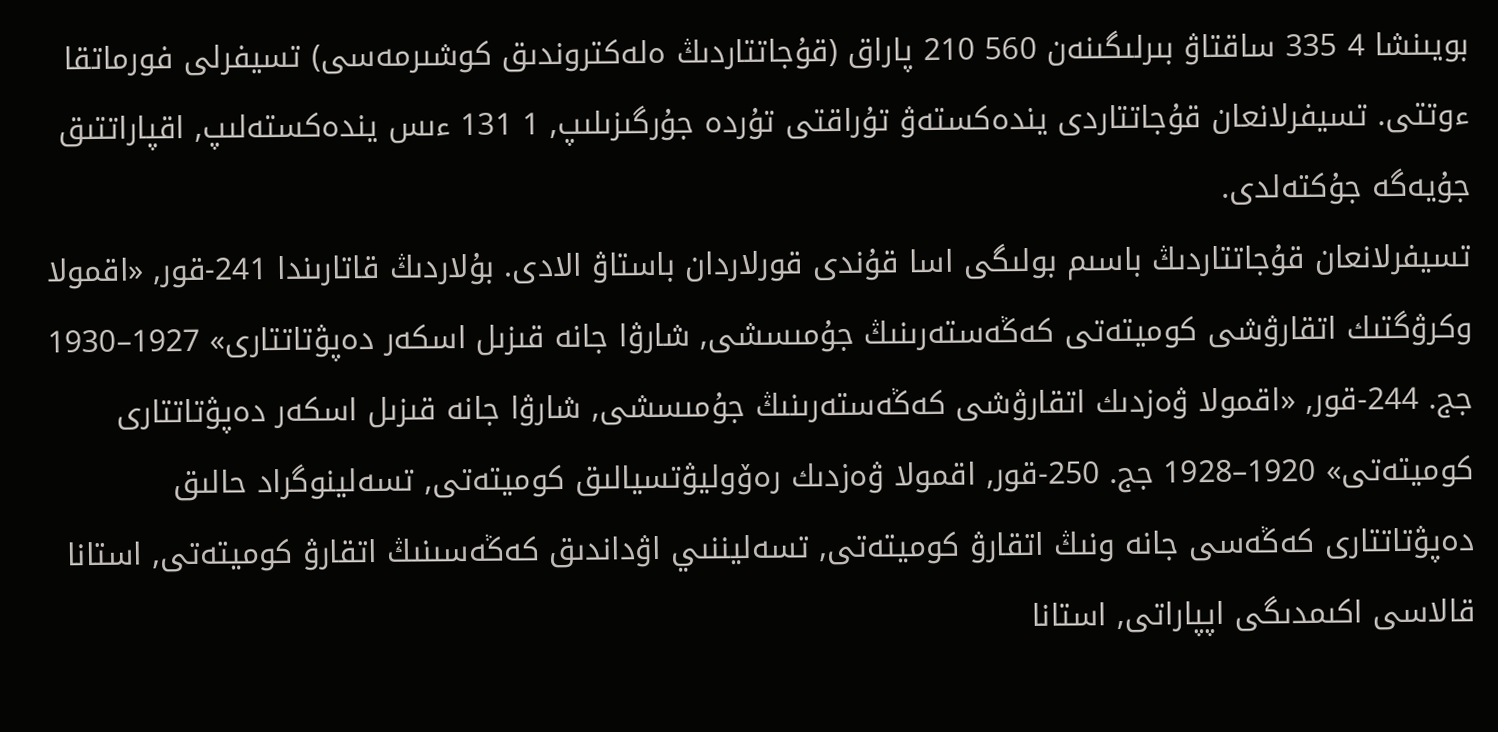بويىنشا 4 335 ساقتاۋ بىرلىگىنەن 560 210 پاراق (قۇجاتتاردىڭ ەلەكتروندىق كوشىرمەسى) تسيفرلى فورماتقا ءوتتى. تسيفرلانعان قۇجاتتاردى يندەكستەۋ تۇراقتى تۇردە جۇرگىزىلىپ, 1 131 ءىس يندەكستەلىپ, اقپاراتتىق جۇيەگە جۇكتەلدى.
تسيفرلانعان قۇجاتتاردىڭ باسىم بولىگى اسا قۇندى قورلاردان باستاۋ الادى. بۇلاردىڭ قاتارىندا 241-قور, «اقمولا وكرۋگتىك اتقارۋشى كوميتەتى كەڭەستەرىنىڭ جۇمىسشى, شارۋا جانە قىزىل اسكەر دەپۋتاتتارى» 1927–1930 جج. 244-قور, «اقمولا ۋەزدىك اتقارۋشى كەڭەستەرىنىڭ جۇمىسشى, شارۋا جانە قىزىل اسكەر دەپۋتاتتارى كوميتەتى» 1920–1928 جج. 250-قور, اقمولا ۋەزدىك رەۆوليۋتسيالىق كوميتەتى, تسەلينوگراد حالىق دەپۋتاتتارى كەڭەسى جانە ونىڭ اتقارۋ كوميتەتى, تسەليننىي اۋداندىق كەڭەسىنىڭ اتقارۋ كوميتەتى, استانا قالاسى اكىمدىگى اپپاراتى, استانا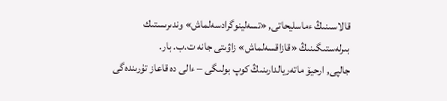قالاسىنىڭ ءماسليحاتى, «تسەلينوگرادسەلماش» وندىرىستىك بىرلەستىگىنىڭ «قازاقسەلماش» زاۋىتى جانە ت.ب. بار.
جالپى, ارحيۆ ماتەريالدارىنىڭ كوپ بولىگى – ءالى دە قاعاز تۇرىندەگى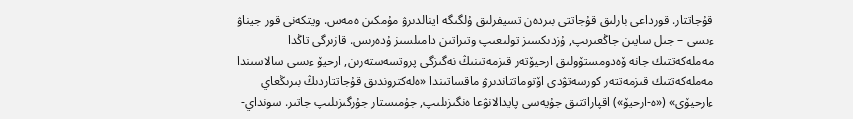قۇجاتتار. قورداعى بارلىق قۇجاتتى بىردەن تسيفرلىق ۇلگىگە اينالدىرۋ مۇمكىن ەمەس. ويتكەنى قور جيناۋ ءىسى – جىل سايىن جاڭعىرىپ, ۇزدىكسىز تولىعىپ وتىراتىن دامىلسىز ۇدەرىس. قازىرگى تاڭدا مەملەكەتتىك جانە ۆەدومستۆولىق ارحيۆتەر قىزمەتىنىڭ نەگىزگى پروتسەستەرىن, ارحيۆ ءىسى سالاسىندا مەملەكەتتىك قىزمەتتەر كورسەتۋدى اۆتوماتتاندىرۋ ماقساتىندا «ەلەكتروندىق قۇجاتتاردىڭ بىرىڭعاي ءارحيۆى» («ە-ارحيۆ») اقپاراتتىق جۇيەسى پايدالانۋعا ەنگىزىلىپ, جۇمىستار جۇرگىزىلىپ جاتىر. سونداي-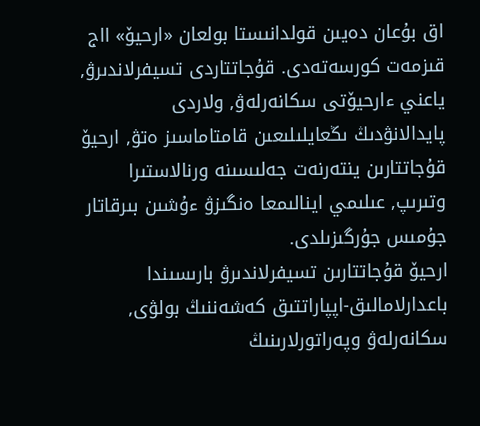اق بۇعان دەيىن قولدانىستا بولعان «ارحيۆ» ااج قىزمەت كورسەتەدى. قۇجاتتاردى تسيفرلاندىرۋ, ياعني ءارحيۆتى سكانەرلەۋ, ولاردى پايدالانۋدىڭ ىڭعايلىلىعىن قامتاماسىز ەتۋ, ارحيۆ قۇجاتتارىن ينتەرنەت جەلىسىنە ورنالاستىرا وتىرىپ, عىلىمي اينالىمعا ەنگىزۋ ءۇشىن بىرقاتار جۇمىس جۇرگىزىلدى.
ارحيۆ قۇجاتتارىن تسيفرلاندىرۋ بارىسىندا باعدارلامالىق-اپپاراتتىق كەشەننىڭ بولۋى, سكانەرلەۋ وپەراتورلارىنىڭ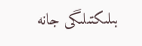بىلىكتىلىگى جانە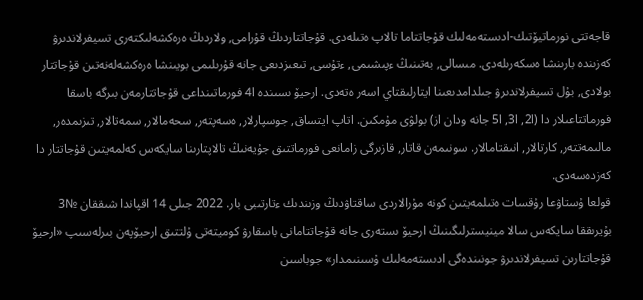قاجەتتى نورماتيۆتىك-ادىستەمەلىك قۇجاتتاما تالاپ ەتىلەدى. قۇجاتتاردىڭ قۇرامى, ولاردىڭ ەرەكشەلىكتەرى تسيفرلاندىرۋ كەزىندە بارىنشا ەسكەرىلەدى. مىسالى, بەتىنىڭ ءپىشىمى, ءتۇسى, تىعىزدىعى جانە قۇرىلىمى بويىنشا ەرەكشەلەنەتىن قۇجاتتار بولادى, بۇل تسيفرلاندىرۋ جىلدامدىعىنا ايتارلىقتاي اسەر ەتەدى. ارحيۆ ىسىندە ا4 فورماتىنداعى قۇجاتتارمەن بىرگە باسقا فورماتتاعىلار دا (ا2, ا3, ا5 جانە ودان از) بولۋى مۇمكىن. اتاپ ايتساق, جوسپارلار, ەسەپتەر, سحەمالار, سمەتالار, تىزىمدەر, مالىمەتتەر, كارتالار, انىقتامالار. سونىمەن قاتار, قازىرگى زامانعى فورماتتىق جۇيەنىڭ تالاپتارىنا سايكەس كەلمەيتىن قۇجاتتار دا كەزدەسەدى.
قولعا ۇستاۋعا رۇقسات ەتىلمەيتىن كونە مۇرالاردى ساقتاۋدىڭ وزىندىك ءتارتىبى بار. 2022 جىلى 14 اقپاندا شىققان №3 بۇيرىققا سايكەس سالا مينيسترلىگىنىڭ ارحيۆ ىستەرى جانە قۇجاتتامانى باسقارۋ كوميتەتى ۇلتتىق ارحيۆپەن بىرلەسىپ «ارحيۆ قۇجاتتارىن تسيفرلاندىرۋ جونىندەگى ادىستەمەلىك ۇسىنىمدار» جوباسىن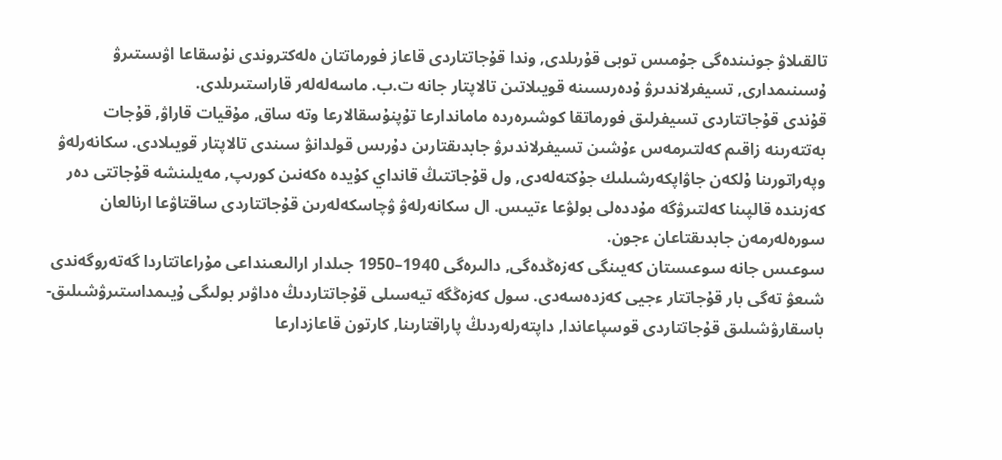تالقىلاۋ جونىندەگى جۇمىس توبى قۇرىلدى, وندا قۇجاتتاردى قاعاز فورماتتان ەلەكتروندى نۇسقاعا اۋىستىرۋ ۇسىنىمدارى, تسيفرلاندىرۋ ۇدەرىسىنە قويىلاتىن تالاپتار جانە ت.ب. ماسەلەلەر قاراستىرىلدى.
قۇندى قۇجاتتاردى تسيفرلىق فورماتقا كوشىرەردە ماماندارعا تۇپنۇسقالارعا وتە ساق, مۇقيات قاراۋ, قۇجات بەتتەرىنە زاقىم كەلتىرمەس ءۇشىن تسيفرلاندىرۋ جابدىقتارىن دۇرىس قولدانۋ سىندى تالاپتار قويىلادى. سكانەرلەۋ وپەراتورىنا ۇلكەن جاۋاپكەرشىلىك جۇكتەلەدى, ول قۇجاتتىڭ قانداي كۇيدە ەكەنىن كورىپ, مەيلىنشە قۇجاتتى دەر كەزىندە قالپىنا كەلتىرۋگە مۇددەلى بولۋعا ءتيىس. ال سكانەرلەۋ ۋچاسكەلەرىن قۇجاتتاردى ساقتاۋعا ارنالعان سورەلەرمەن جابدىقتاعان ءجون.
سوعىس جانە سوعىستان كەيىنگى كەزەڭدەگى, دالىرەگى 1940–1950 جىلدار ارالىعىنداعى مۇراعاتتاردا گەتەروگەندى شىعۋ تەگى بار قۇجاتتار ءجيى كەزدەسەدى. سول كەزەڭگە تيەسىلى قۇجاتتاردىڭ ەداۋىر بولىگى ۇيىمداستىرۋشىلىق-باسقارۋشىلىق قۇجاتتاردى قوسپاعاندا, داپتەرلەردىڭ پاراقتارىنا, كارتون قاعازدارعا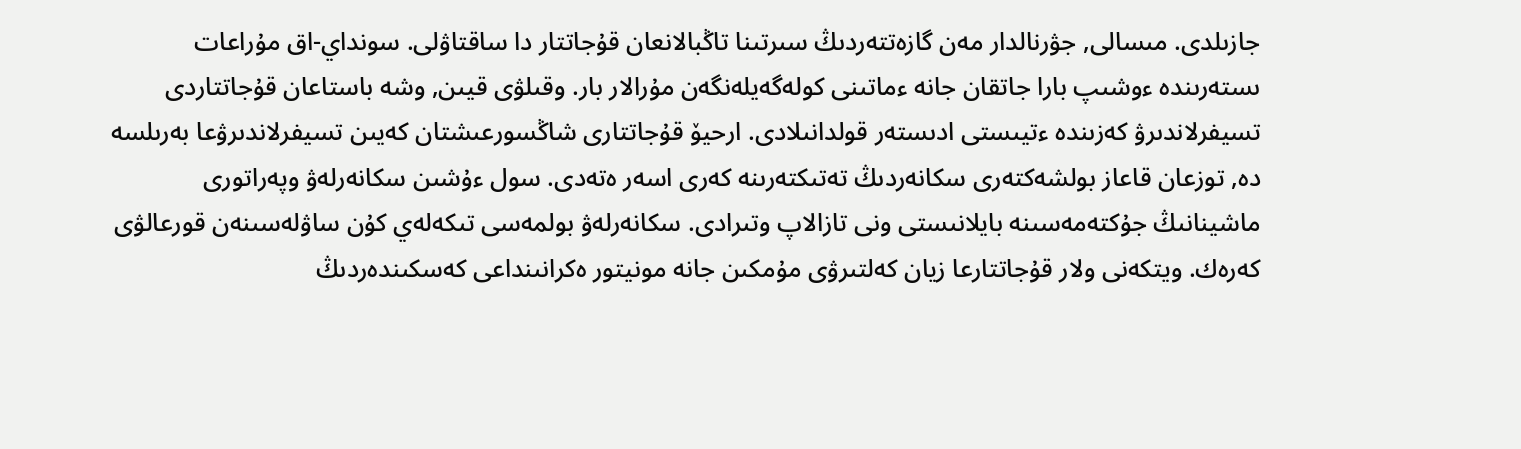جازىلدى. مىسالى, جۋرنالدار مەن گازەتتەردىڭ سىرتىنا تاڭبالانعان قۇجاتتار دا ساقتاۋلى. سونداي-اق مۇراعات ىستەرىندە ءوشىپ بارا جاتقان جانە ءماتىنى كولەگەيلەنگەن مۇرالار بار. وقىلۋى قيىن, وشە باستاعان قۇجاتتاردى تسيفرلاندىرۋ كەزىندە ءتيىستى ادىستەر قولدانىلادى. ارحيۆ قۇجاتتارى شاڭسورعىشتان كەيىن تسيفرلاندىرۋعا بەرىلسە دە, توزعان قاعاز بولشەكتەرى سكانەردىڭ تەتىكتەرىنە كەرى اسەر ەتەدى. سول ءۇشىن سكانەرلەۋ وپەراتورى ماشينانىڭ جۇكتەمەسىنە بايلانىستى ونى تازالاپ وتىرادى. سكانەرلەۋ بولمەسى تىكەلەي كۇن ساۋلەسىنەن قورعالۋى كەرەك. ويتكەنى ولار قۇجاتتارعا زيان كەلتىرۋى مۇمكىن جانە مونيتور ەكرانىنداعى كەسكىندەردىڭ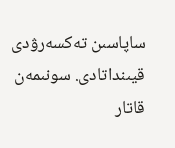ساپاسىن تەكسەرۋدى قيىنداتادى. سونىمەن قاتار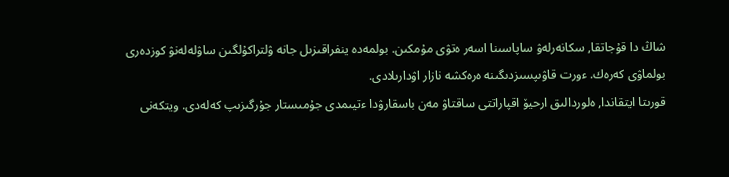شاڭ دا قۇجاتقا, سكانەرلەۋ ساپاسىنا اسەر ەتۋى مۇمكىن. بولمەدە ينفراقىزىل جانە ۋلتراكۇلگىن ساۋلەلەنۋ كوزدەرى بولماۋى كەرەك. ءورت قاۋىپسىزدىگىنە ەرەكشە نازار اۋدارىلادى.
قورىتا ايتقاندا, ەلوردالىق ارحيۆ اقپاراتتى ساقتاۋ مەن باسقارۋدا ءتيىمدى جۇمىستار جۇرگىزىپ كەلەدى. ويتكەنى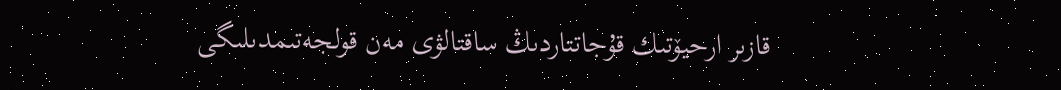قازىر ارحيۆتىك قۇجاتتاردىڭ ساقتالۋى مەن قولجەتىمدىلىگى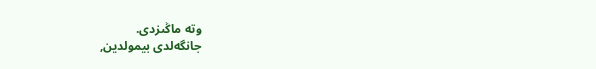وتە ماڭىزدى.
جانگەلدى بيمولدين,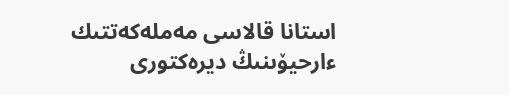استانا قالاسى مەملەكەتتىك ءارحيۆىنىڭ ديرەكتورى